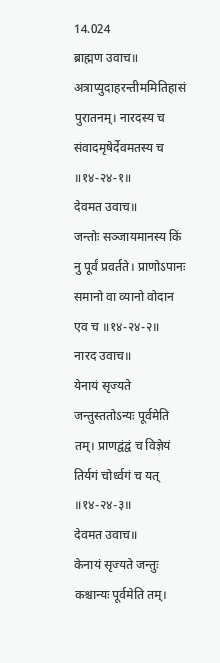14.024
ब्राह्मण उवाच॥
अत्राप्युदाहरन्तीममितिहासं पुरातनम्। नारदस्य च संवादमृषेर्देवमतस्य च ॥१४-२४-१॥
देवमत उवाच॥
जन्तोः सञ्जायमानस्य किं नु पूर्वं प्रवर्तते। प्राणोऽपानः समानो वा व्यानो वोदान एव च ॥१४-२४-२॥
नारद उवाच॥
येनायं सृज्यते जन्तुस्ततोऽन्यः पूर्वमेति तम्। प्राणद्वंद्वं च विज्ञेयं तिर्यगं चोर्ध्वगं च यत् ॥१४-२४-३॥
देवमत उवाच॥
केनायं सृज्यते जन्तुः कश्चान्यः पूर्वमेति तम्।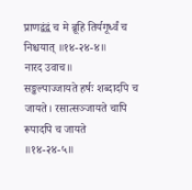प्राणद्वंद्वं च मे ब्रूहि तिर्यगूर्ध्वं च निश्चयात् ॥१४-२४-४॥
नारद उवाच॥
सङ्कल्पाज्जायते हर्षः शब्दादपि च जायते। रसात्सञ्जायते चापि रूपादपि च जायते ॥१४-२४-५॥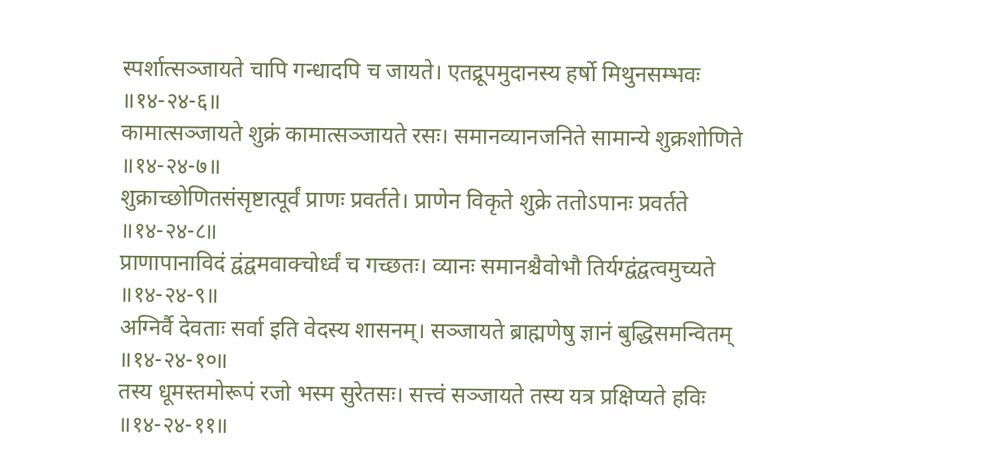स्पर्शात्सञ्जायते चापि गन्धादपि च जायते। एतद्रूपमुदानस्य हर्षो मिथुनसम्भवः ॥१४-२४-६॥
कामात्सञ्जायते शुक्रं कामात्सञ्जायते रसः। समानव्यानजनिते सामान्ये शुक्रशोणिते ॥१४-२४-७॥
शुक्राच्छोणितसंसृष्टात्पूर्वं प्राणः प्रवर्तते। प्राणेन विकृते शुक्रे ततोऽपानः प्रवर्तते ॥१४-२४-८॥
प्राणापानाविदं द्वंद्वमवाक्चोर्ध्वं च गच्छतः। व्यानः समानश्चैवोभौ तिर्यग्द्वंद्वत्वमुच्यते ॥१४-२४-९॥
अग्निर्वै देवताः सर्वा इति वेदस्य शासनम्। सञ्जायते ब्राह्मणेषु ज्ञानं बुद्धिसमन्वितम् ॥१४-२४-१०॥
तस्य धूमस्तमोरूपं रजो भस्म सुरेतसः। सत्त्वं सञ्जायते तस्य यत्र प्रक्षिप्यते हविः ॥१४-२४-११॥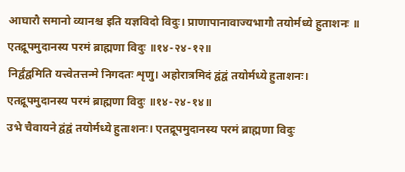आघारौ समानो व्यानश्च इति यज्ञविदो विदुः। प्राणापानावाज्यभागौ तयोर्मध्ये हुताशनः ॥ एतद्रूपमुदानस्य परमं ब्राह्मणा विदुः ॥१४-२४-१२॥
निर्द्वंद्वमिति यत्त्वेतत्तन्मे निगदतः शृणु। अहोरात्रमिदं द्वंद्वं तयोर्मध्ये हुताशनः। एतद्रूपमुदानस्य परमं ब्राह्मणा विदुः ॥१४-२४-१४॥
उभे चैवायने द्वंद्वं तयोर्मध्ये हुताशनः। एतद्रूपमुदानस्य परमं ब्राह्मणा विदुः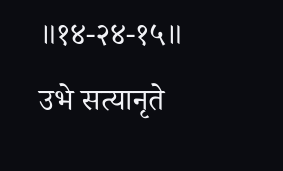॥१४-२४-१५॥
उभे सत्यानृते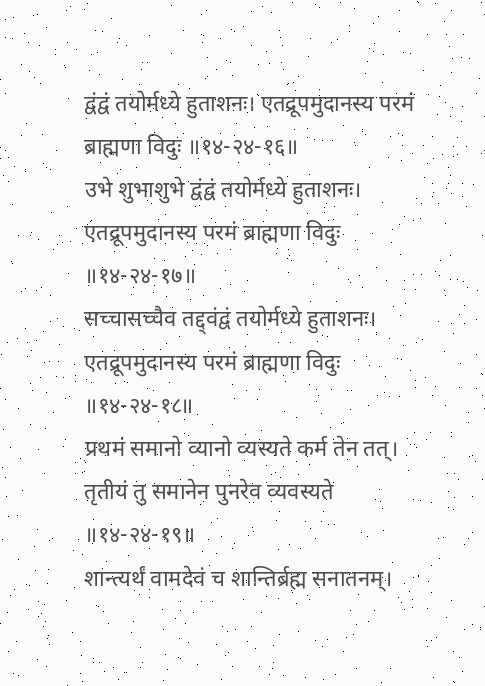द्वंद्वं तयोर्मध्ये हुताशनः। एतद्रूपमुदानस्य परमं ब्राह्मणा विदुः ॥१४-२४-१६॥
उभे शुभाशुभे द्वंद्वं तयोर्मध्ये हुताशनः। एतद्रूपमुदानस्य परमं ब्राह्मणा विदुः ॥१४-२४-१७॥
सच्चासच्चैव तद्द्वंद्वं तयोर्मध्ये हुताशनः। एतद्रूपमुदानस्य परमं ब्राह्मणा विदुः ॥१४-२४-१८॥
प्रथमं समानो व्यानो व्यस्यते कर्म तेन तत्। तृतीयं तु समानेन पुनरेव व्यवस्यते ॥१४-२४-१९॥
शान्त्यर्थं वामदेवं च शान्तिर्ब्रह्म सनातनम्।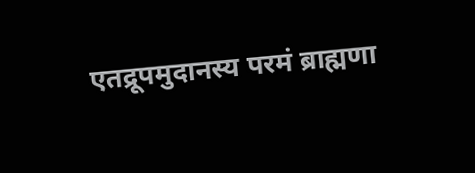एतद्रूपमुदानस्य परमं ब्राह्मणा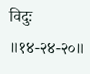विदुः ॥१४-२४-२०॥